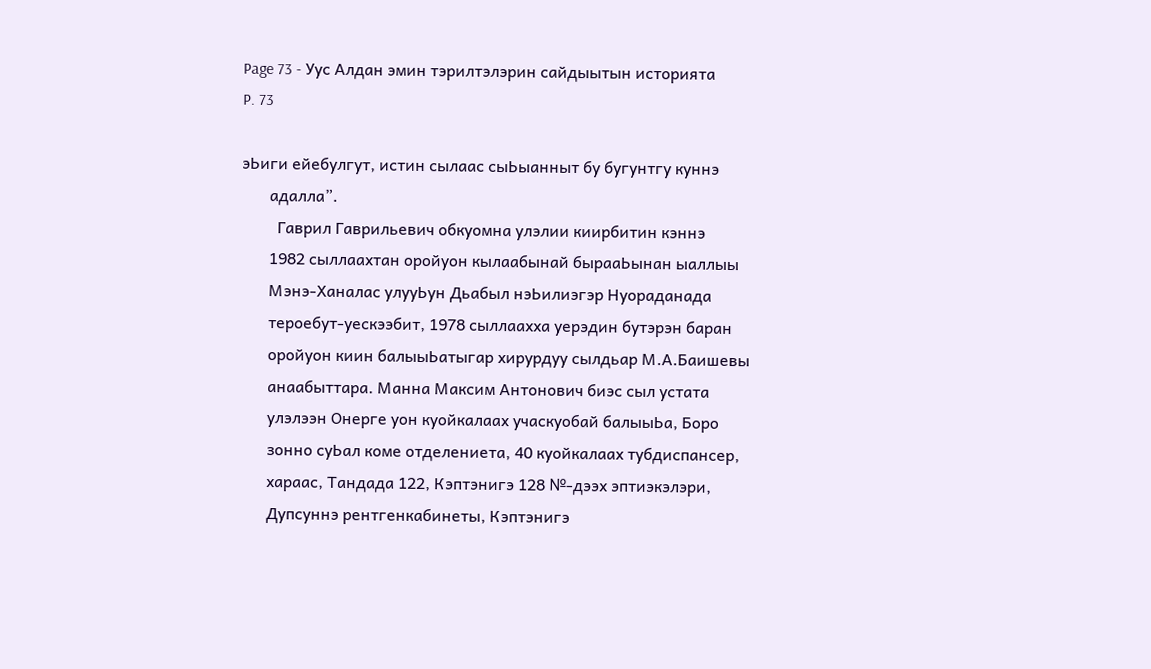Page 73 - Уус Алдан эмин тэрилтэлэрин сайдыытын историята
P. 73

эЬиги ейебулгут, истин сылаас сыЬыанныт бу бугунтгу куннэ
       адалла”.
         Гаврил Гаврильевич обкуомна улэлии киирбитин кэннэ
       1982 сыллаахтан оройуон кылаабынай бырааЬынан ыаллыы
       Мэнэ-Ханалас улууЬун Дьабыл нэЬилиэгэр Нуораданада
       тероебут-уескээбит, 1978 сыллаахха уерэдин бутэрэн баран
       оройуон киин балыыЬатыгар хирурдуу сылдьар М.А.Баишевы
       анаабыттара. Манна Максим Антонович биэс сыл устата
       улэлээн Онерге уон куойкалаах учаскуобай балыыЬа, Боро
       зонно суЬал коме отделениета, 40 куойкалаах тубдиспансер,
       хараас, Тандада 122, Кэптэнигэ 128 №-дээх эптиэкэлэри,
       Дупсуннэ рентгенкабинеты, Кэптэнигэ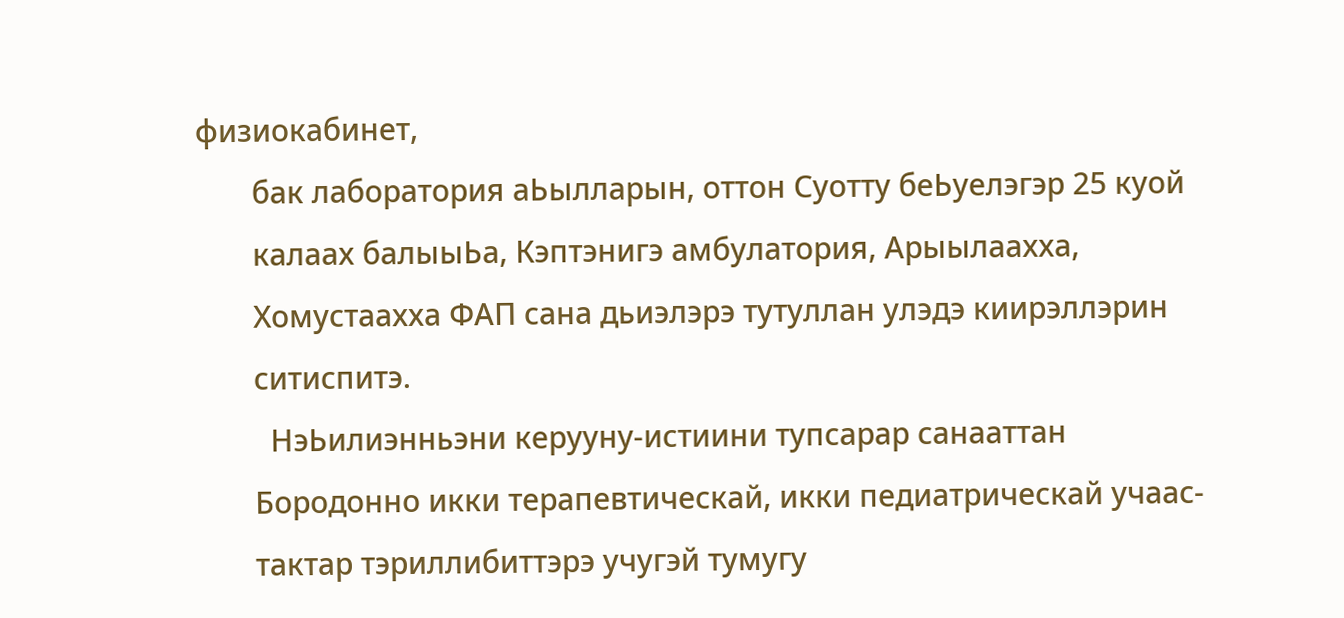физиокабинет,
       бак лаборатория аЬылларын, оттон Суотту беЬуелэгэр 25 куой
       калаах балыыЬа, Кэптэнигэ амбулатория, Арыылаахха,
       Хомустаахха ФАП сана дьиэлэрэ тутуллан улэдэ киирэллэрин
       ситиспитэ.
         НэЬилиэнньэни керууну-истиини тупсарар санааттан
       Бородонно икки терапевтическай, икки педиатрическай учаас-
       тактар тэриллибиттэрэ учугэй тумугу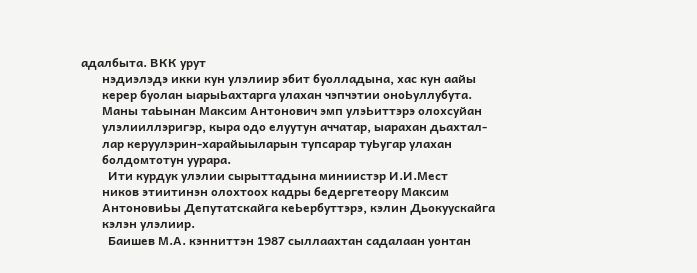адалбыта. ВКК урут
       нэдиэлэдэ икки кун улэлиир эбит буолладына, хас кун аайы
       керер буолан ыарыЬахтарга улахан чэпчэтии оноЬуллубута.
       Маны таЬынан Максим Антонович эмп улэЬиттэрэ олохсуйан
       улэлииллэригэр, кыра одо елуутун аччатар, ыарахан дьахтал-
       лар керуулэрин-харайыыларын тупсарар туЬугар улахан
       болдомтотун уурара.
         Ити курдук улэлии сырыттадына миниистэр И.И.Мест
       ников этиитинэн олохтоох кадры бедергетеору Максим
       АнтоновиЬы Депутатскайга кеЬербуттэрэ, кэлин Дьокуускайга
       кэлэн улэлиир.
         Баишев М.А. кэнниттэн 1987 сыллаахтан садалаан уонтан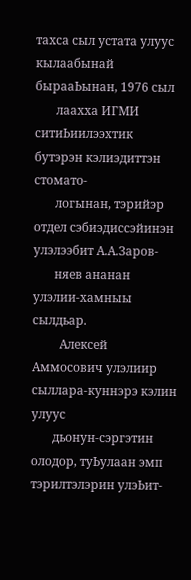тахса сыл устата улуус кылаабынай бырааЬынан, 1976 сыл
       лаахха ИГМИ ситиЬиилээхтик бутэрэн кэлиэдиттэн стомато-
       логынан, тэрийэр отдел сэбиэдиссэйинэн улэлээбит А.А.Заров-
       няев ананан улэлии-хамныы сылдьар.
         Алексей Аммосович улэлиир сыллара-куннэрэ кэлин улуус
       дьонун-сэргэтин олодор, туЬулаан эмп тэрилтэлэрин улэЬит-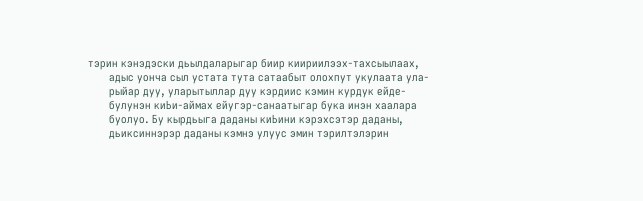тэрин кэнэдэски дьылдаларыгар биир киириилээх-тахсыылаах,
       адыс уонча сыл устата тута сатаабыт олохпут укулаата ула-
       рыйар дуу, уларытыллар дуу кэрдиис кэмин курдук ейде-
       булунэн киЬи-аймах ейугэр-санаатыгар бука инэн хаалара
       буолуо. Бу кырдьыга даданы киЬини кэрэхсэтэр даданы,
       дьиксиннэрэр даданы кэмнэ улуус эмин тэрилтэлэрин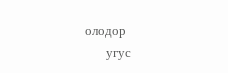олодор
       угус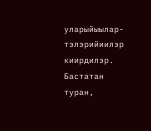уларыйыылар-тэлэрийиилэр киирдилэр. Бастатан туран,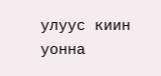улуус киин уонна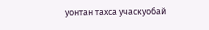уонтан тахса учаскуобай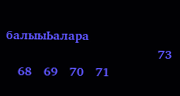балыыЬалара
                                      73
   68   69   70   71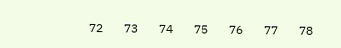72   73   74   75   76   77   78